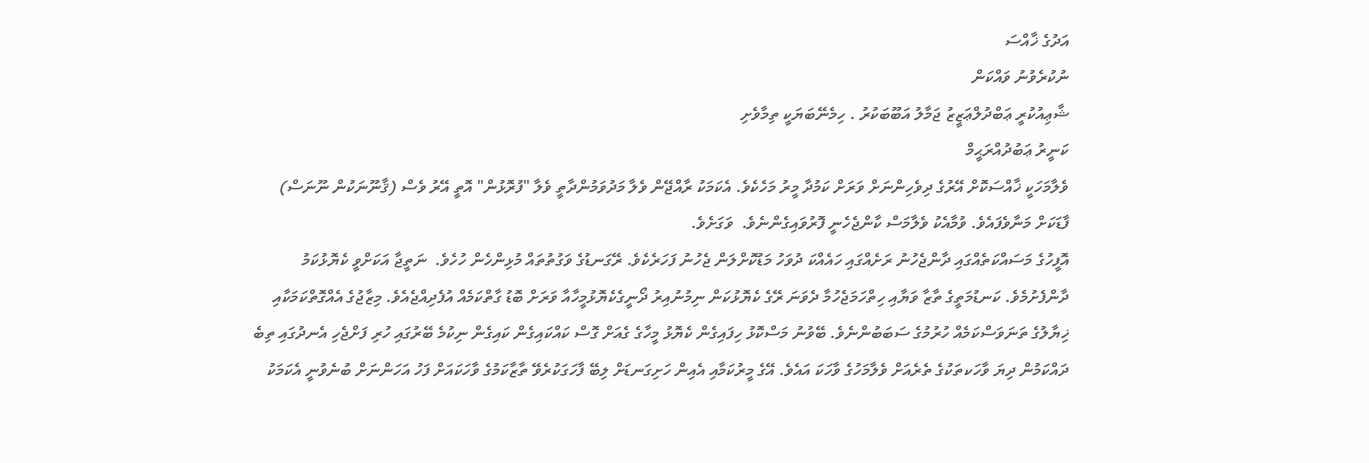އަދުގެ ޚާއްސަ
ނުކުރެވުނު ވައްކަން
ޝާޢިއުކުރީ ޢަބްދުލްޢަޒީޒު ޖަމާލު އަބޫބަކުރު . ހިމެނޭބަޔަކީ ތިމާވެށި
ކަނީރު ޢަބުދުއްރަޙީމް
ވެލާމަހަކީ ޚާއްސަކޮށް އޭރުގެ ދިވެހިންނަށް ވަރަށް ކަމުދާ މީރު މަހެކެވެ. އެކަމަކު ރާއްޖޭން ވެލާ މަދުވަމުންދާތީ ވެލާ "ފުރޮޅުން" އޮތީ އޭރު ވެސް (ޤާނޫނަކުން ނޫނަސް) ފާޑަކަށް މަނާވެފައެވެ. ވުމާއެކު ވެލާމަސް ކާންޖެހެނީ ފޮރުވައިގެންނެވެ.  ވަގަށެވެ.
އޮފީހުގެ މަސައްކަތެއްގައި ދާންޖެހުނު ރަށެއްގައި ހައެއްކަ ދުވަހު މަޑުކޮށްލަން ޖެހުނު ފަހަރެކެވެ. ރޭގަނޑުގެ ވަގުތުތައް މުޅިންހެން ހުހެވެ.  ނަތީޖާ އަކަށްވީ ކެޔޮޅުކަމު ދާންފެށުމެވެ. ކަނޑުމަތީގެ ތާޒާ ވަޔާއި ހިތްހަމަޖެހުމާ ދެވަނަ ރޭގެ ކެޔޮޅުކަން ނިމުނުއިރު ދޯނީގެކެޔޮޅުމީހާއާ ވަރަށް ބޮޑު ގާތްކަމެއް އުފެދިއްޖެއެވެ. މިޒާޖުގެ އެއްގޮތްކަމަކާއި ޚިޔާލުގެ ތަނަވަސްކަމެއް ހުރުމުގެ ސަބަބުންނެވެ. ބޭވުނު މަސްކޮޅު ހިފައިގެން ކެޔޮޅު މީހާގެ ގެއަށް ގޮސް ކައްކައިގެން ކައިގެން ނިކުމެ ބޭރުގައި ހުރި ފަށްޖެހި އެނދުގައި ތިބެ ދައްކަމުން ދިޔަ ވާހަކތަކުގެ ތެރެއަށް ވެލާމަހުގެ ވާހަކަ އައެވެ. އޭގެ މީރުކަމާއި އެއިން ހަށިގަނޑަށް ލިބޭ ފާހަގަކުރެވޭ ތާޒާކަމުގެ ވާހަކައަށް ފަހު އަހަންނަށް ބުނެވުނީ އެކަމަކު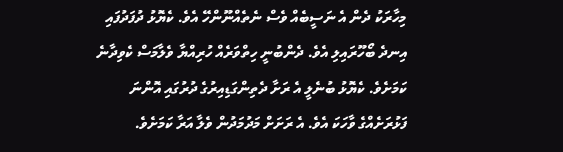މިހާރަކު ދެން އެ ނަސީބެއް ވެސް ނެތެއްނޫންހޭ އެވެ. ކެޔޮޅު ދުފަދުފައި އިނދެ ބޯހޫރައިލި އެވެ. ދެންބުނީ ހިތްވަރެއް ހުރިއްޔާ ވެލާމަސް ކެވިދާނެ ކަމަށެވެ. ކެޔޮޅު ބުނެލީ އެ ރަށާ ދެތިންގަޑިއިރުގެ ދުރުގައި އޮންނަ ފަޅުރަށެއްގެ ވާހަކަ އެވެ. އެ ރަށަށް މަދުމަދުން ވެލާ އަރާ ކަމަށެވެ.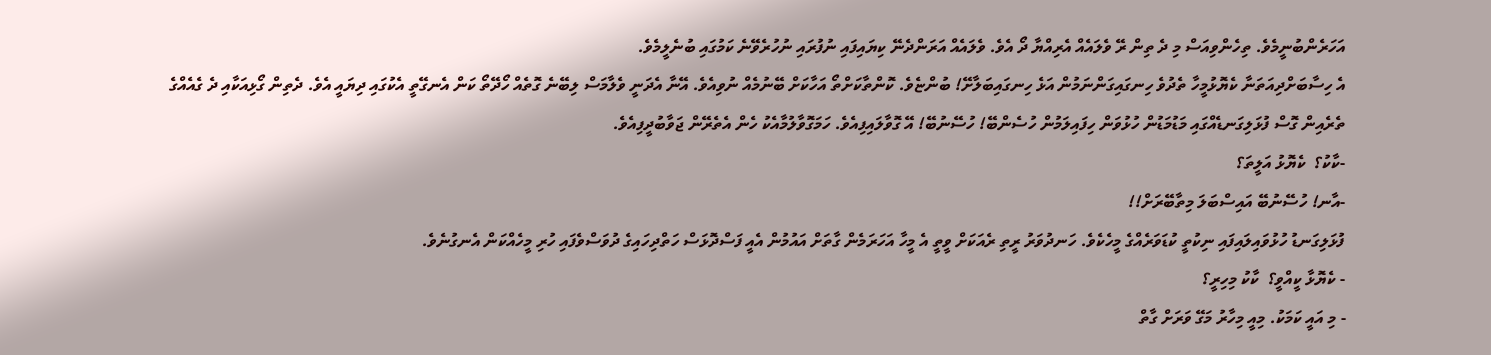އަހަރެންބުނީމެވެ. ތިހެންވިއަސް މި ދެ ތިން ރޭ ވެލައެއް އެރިއްޔާ ދޯ އެވެ. ވެލައެއް އަރަންދެނޭ ކިޔައިފައި ނުފުރައި ނުހުރެވޭނެ ކަމުގައި ބުނެލީމެވެ.
އެ ހިސާބަށްދިއަތަނާ ކެޔޮޅުމީހާ ތެދުވެ ހިނގައިގަންނަމުން އަޅެ ހިނގައިބަލާށޭ! ބުންޏެވެ. ކޮންތާކަށްތޯ އަހާކަށް ބޭނުމެއް ނުވިއެވެ. އޭނާ އެދަނީ ވެލާމަސް ލިބޭނެ ގޮތެއް ހޯދޭތޯ ކަން އެނގޭތީ އެކުގައި ދިޔައީ އެވެ. ދެތިން ގޯޅިއަކާއި ދެ ގެއެއްގެ ތެރެއިން ގޮސް ފުޅަލިގަނޑެއްގައި މަޑުމަޑުން ހުޅުވަން ހިފައިލަމުން ހުސެންބޭ! ހުސޭނުބޭ! އޭ ގޮވާލައިފިއެވެ. ހަމަގޮވާލުމާއެކު ހެން އެތެރޭން ޖަވާބުދީފިއެވެ.
-ކާކު؟  ކެޔޮޅު އަލީތަ؟
-އާނ! ހުސޭނުބޭ އައިސްބަލަ މިތާބޭރަށް!!
ފުޅަލިގަނޑު ހުޅުވައިލައިފައި ނިކުތީ ކުޑަވަރެއްގެ މީހެކެވެ. ހަނދުވަރު ރީތި ރެއަކަށް ވީތީ އެ މީހާ އަހަރަމެން ގާތަށް އައުމުން އެއީ ފަސްދޮޅަސް ހަތްދިހައިގެ ދުވަސްވެފައި ހުރި މީހެއްކަން އެނގުނެވެ.
- ކެޔޮޅާ ކީއްވީ؟  ކާކު މިހިރީ؟
- މި އައީ ކަމަކު. މިއީ މިހާރު މަގޭ ވަރަށް ގާތް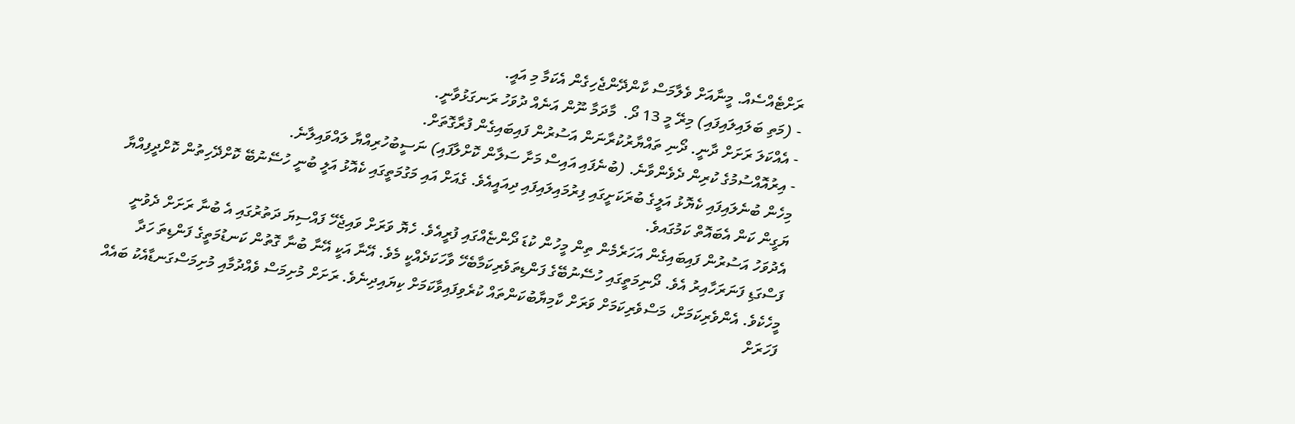ރަށްޓެއްސެއް. މީނާއަށް ވެލާމަސް ކާންދޭންޖެހިގެން އެކަމާ މި އައީ.
- (މަތި ބަލައިލައިފައި) މިރޭ މީ 13 ދޯ.  މާދަމާ ނޫން އަނެއް ދުވަހު ރަނގަޅުވާނީ.
- އެއްކަލަ ރަށަށް ދާނީ. ދޯނި ތައްޔާރުކުރާނަން އަސުރުން ފައިބައިގެން ފުރާގޮތަށް.
- އިރުއޮއްސުމުގެ ކުރިން ދެވެންވާނެ. (ބުނެފައި އައިސް މަށާ ސަލާން ކޮށްލާފައި) ނަސީބުހުރިއްޔާ ލައްވައިލާނެ.
މިހެން ބުނެލައިފައި ކެޔޮޅު އަލީގެ ބުރަކަށީގައި ފިރުމައިލައިފައި ދިއައީއެވެ. ގެއަށް އައި މަގުމަތީގައި ކެއޮޅު އަލީ ބުނީ ހުސޭނުބޭ ކޮށްދޭހިތުން ކޮށްދީފިއްޔާ ޔަގީން ކަން އެބައޮތް ކަމުގައވެ.
އެދުވަހު އަސުރުން ފައިބައިގެން އަހަރެމެން ތިން މީހުން ކުޑަ ދޯންޏެއްގައި ފުރީއެވެ. ހެޔޮ ވަރަށް ވައިޖެހޭ ފައްސިޔަ ދަތުރުގައި އެ ބުނާ ރަށަށް ދެވުނީ ފަސްގަޑި ފަނަރަހާއިރު އެވެ. ދޯނިމަތީގައި ހުސޭނުބޭގެ ފަންޑިތަވެރިކަމާބެހޭ ވާހަކަދެއްކީ މެވެ. އޭނާ އަކީ އޭނާ ބުނާ ގޮތުން ކަނޑުމަތީގެ ފަންޑިތަ ހަދާ މީހެކެވެ. އެންވެރިކަމަށް، މަސްވެރިކަމަށް ވަރަށް ކާމިޔާބުކަންތައް ކުރެވިފައިވާކަމަށް ކިޔައިދިނެވެ. ރަށަށް މުށިމަސް ވެއްދުމާއި މުށިމަސްގަނޑާއެކު ބައެއް ފަހަރަށް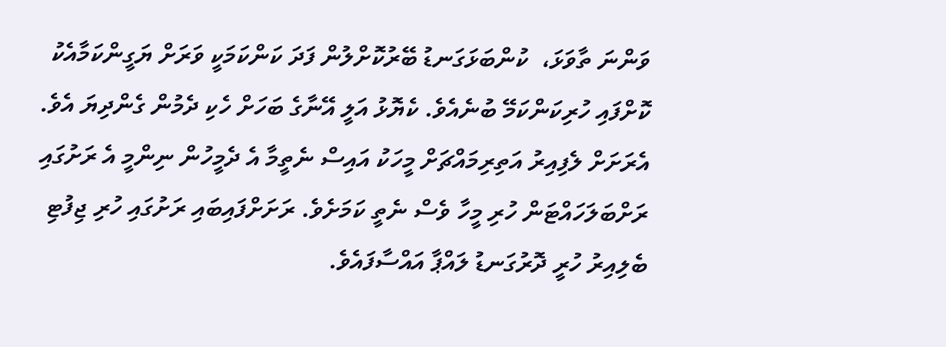ވަންނަ ތާވަޅަ،  ކުންބަޅަގަނޑު ބޭރުކޮށްލުން ފަދަ ކަންކަމަކީ ވަރަށް ޔަގީންކަމާއެކު ކޮށްފައި ހުރިކަންކަމޭ ބުނެއެވެ. ކެޔޮޅު އަލީ އޭނާގެ ބަހަށް ހެކި ދެމުން ގެންދިޔަ އެވެ.
އެރަށަށް ލެފިއިރު އަތިރިމައްޗަށް މީހަކު އައިސް ނެތީމާ އެ ދެމީހުން ނިންމީ އެ ރަށުގައި ރަށްބަލަހައްޓަން ހުރި މީހާ ވެސް ނެތީ ކަމަށެވެ. ރަށަށްފައިބައި ރަށުގައި ހުރި ޖިފުޓި ބެލިއިރު ހުރީ ދޮރުގަނޑު ލައްޕާ އައްސާފައެވެ.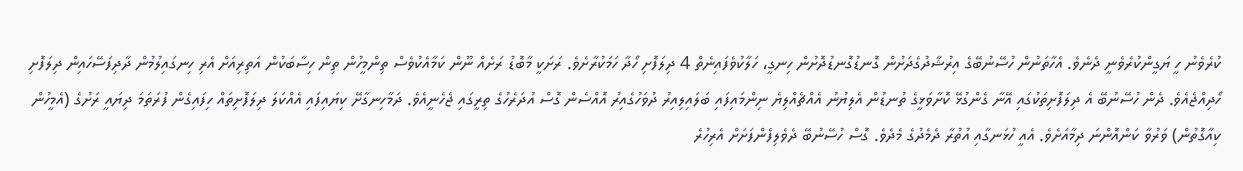ކުރެވެނު ހީ ޔަގީންކުރެވެނީ ދެނެވެ. އެހާތަނުން ހުސޭނުބޭގެ އިރުޝާދުގެދަށުން ގޮނޑުގޮނޑުދޮށުން ހިނގީ، ހަލާކުވެފައިނެތް 4 ދިލަފޮށި ހޯދާ ހަމަކުރާށެވެ. ރަށަކީ މާބޮޑު ރަށެއް ނޫން ކަމާއެކުވެސް ތިންމީހުން ތިން ހިސާބަކުން އަތިރިއަށް އެރި ހިނގައިލުމުން ދާދިފަސޭހައިން ދިލަފޮށި ހޯދިއްޖެއެވެ. ދެން ހުސޭނުބޭ އެ ދިލަފޮށިތަކުގައި އޭނާ ގެންގުޅޭ ކޮށާވަޅީގެ ތުނޑުން އެލިޔުނު އެއްޗެއްލިޔެ ނިންމައިފައި ބަލައިލިއިރު ދުވަހުގެއިރު އޮއްސެން ގޮސް އުދަރެހުގެ ތިރީގައި ޖެހެނީއެވެ. ދަމާހިނގާށޭ ކިޔައިފައި އެއްކަލަ ދިލަފޮށިތައް ހިފައިގެން ފުރަތަމަ ދިޔައީ ރަށުގެ (އެމީހުން ކިއާގޮތުން) ވަރުވާ ކަންއޮންނަ ދިމާއަށެވެ. އެއީ ހުޅަނގާއި އުތުރާ ދެމެދުގެ މެދެވެ. ގޮސް ހުސޭނުބޭ ދެވެލިފެންފަށަށް އެރިހުރެ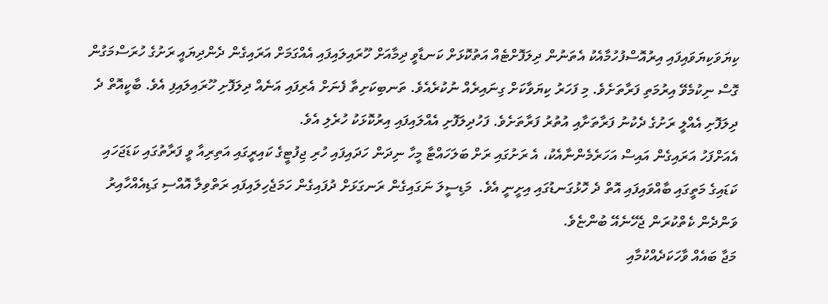ކިޔަވަކިޔަވައިފައި އިރުއޮސްފުހުމާއެކު އެތަނުން ދިލަފޮށްޓެއް އަތުކޮޅަށް ކަނޑާވީ ދިމާއަށް ހޫރައިލައިފައި އެއްގަމަށް އަރައިގެން ދެންދިޔައީ ރަށުގެ ހުރަސްމަގުން ގޮސް ނިކުމެވޭ އިރުމަތި ފަރާތަށެވެ. މި ފަހަރު ކިޔަވާކަށް ގިނައިރެއް ނުކުރެއެވެ. ތަނބިކަށިތާ ފެނަށް އެރިފައި އަނެއް ދިލަފޮށި ހޫރައިލައިފި އެވެ. ބާކީއޮތް ދެ ދިލަފޮށި އެއްލީ ރަށުގެ ދެކުނު ފަރާތަށާއި އުތުރު ފަރާތަށެވެ. ފަހުދިލަފޮށި އެއްލައިފައި އިރުކޮޅަކު ހުރެލި އެވެ.
އެއަށްފަހު އަރައިގެން އައިސް އަހަރެމެންނާއެކު، އެ ރަށުގައި ރަށް ބަލަހައްޓާ މީހާ ނިދަން ހަދައިފައި ހުރި ޖިފުޓީގެ ކައިރީގައި އަތިރިއާ ވީ ފަރާތުގައި ކަޑަޖަހައި ކަޑައިގެ މަތީގައި ބާއްވައިފައި އޮތް ދެ ހޮޅުގަނޑުގައި އިށީނީ އެވެ.  މަޑިސީލަ ނަގައިގެން ރަނގަޅަށް ދުފައިގެން ހަމަޖެހިލައިފައި ރަތްވިލާ އޮއްސި ގަޑިއެއްހާއިރު ވަންދެން ކެތްކުރަން ޖެހޭނެއޭ ބުންޏެވެ.
މަޖާ ބައެއް ވާހަކަދެއްކުމާއި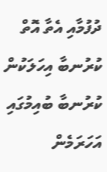ދުފުމާއި އެތާ އޮތް ކުރުނބާ އިހަލަކުން ކުރުނބާ ބުއިމުގައި އަހަރަމެން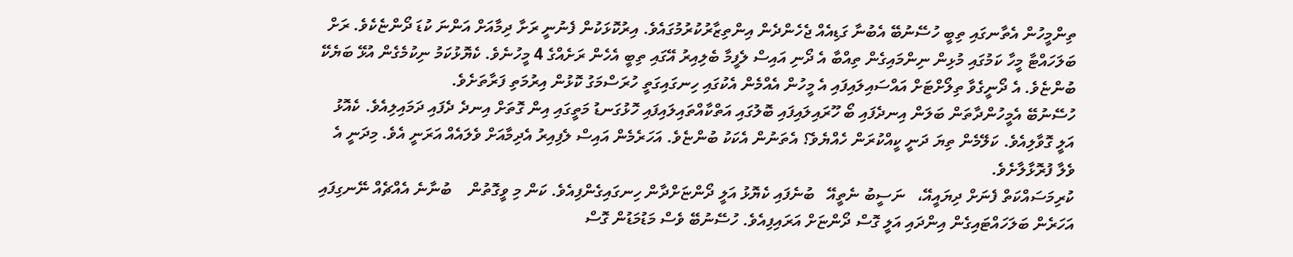ތިންމީހުން އެތާނގައި ތިބީ ހުސޭނުބޭ އެބުނާ ގަޑިއެއް ޖެހެންދެން އިންތިޒާރުކުރުމުގައެވެ. އިރުކޮޅަކުން ފެނުނީ ރަށާ ދިމާއަށް އަންނަ ކުޑަ ދޯންޏެކެވެ. ރަށް ބަލަހައްޓާ މީހާ ކަމުގައި މުޅިން ނިންމައިގެން ތިއްބާ އެ ދޯނި އައިސް ލެފީމާ ބެލިއިރު އޭގައި ތިބީ އެހެން ރަށެއްގެ 4 މީހުނެވެ. ކެޔޮޅުކަމު ނިކުމެގެން އުޅޭ ބަޔެކޭ ބުންޏެވެ. އެ ދޯނީގެވާ ތިލޯށްޓަށް އައްސައިލައިފައި އެ މީހުން އެއްމެން އެކުގައި ހިނގައިގަތީ ހުރަސްމަގު ކޮޅުން އިރުމަތި ފަރާތަށެވެ.
ހުސޭނުބޭ އެމީހުންދާތަން ބަލަން އިނދެފައި ބޯ ހޫރައިލައިފައި ބޮލުގައި އަތްކާއްތައިލައިފައި ހޮޅުގަނޑު މަތީގައި އިން ގޮތަށް އިނދެ ދެފައި ދަމައިލިއެވެ. ކެއޮޅު އަލީ ގޮވާލިއެވެ. ކަލޭމެން ތިޔަ ދަނީ ކީއްކުރަން ހެއްޔެވެ؟ އެތަނުން އެކަކު ބުންޏެވެ. އަހަރެމެން އައިސް ލެފިއިރު އެދިމާއަށް ވެލައެއް އަރަނީ އެވެ. މިދަނީ އެ ވެލާ ފުރޮޅާލާށެވެ.
ކުރިމަސައްކަތް ފެނަށް ދިޔައީއޭ،   ނަސީބު ނެތީއޭ   ބުނެފައި ކެޔޮޅު އަލީ ދޯންޏަށްދާން ހިނގައިގެންފިއެވެ. ކަން މި ވީގޮތުން    ބުނާނެ އެއްޗެއް ނޭނގިފައި އަހަރެން ބަލަހައްޓައިގެން އިންދައި އަލީ ގޮސް ދޯންޏަށް އަރައިފިއެވެ. ހުސޭނުބޭ ވެސް މަޑުމަޑުން ގޮސް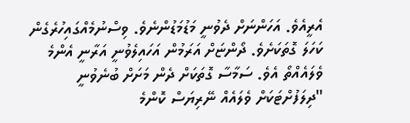އެރީއެވެ. އަހަންނަށް ދެވުނީ މަޑުމަޑުންނެވެ. ވިސްނުމެއްގައިހުރެގެން ކަހަލަ ގޮތަކަށެވެ. ދޯންޏަށް އަރަމުން އަހައިލެވުނީ އަރާނީ އެންމެ ވެލައެއްތޯ އެވެ. ސަމާސާ ގޮތަކަށް ދެން މަށަށް ބުނެވުނީ "ދިލަފުށްޓަކަށް ވެލައެއް ނޭރިޔަސް ކޮންމެ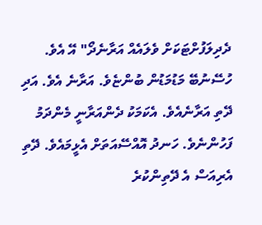ދެދިލަފުށްޓަކަށް ވެލައެއް އަރާނެދޯ" އޭ އެވެ. ހުސޭނުބޭ މަޑުމަޑުން ބުންޏެވެ. އަރާނެ އެވެ. އަދި ދޭތި އަރާނެއެވެ. އެކަމަކު ދެންއަރާނީ މެންދަމު ފަހުންނެވެ. ހަނދު އޮއްސޭއަތަށް އެޅީމައެވެ. ދޭތި އެރިއަސް އެ ދޭތިންކުރެ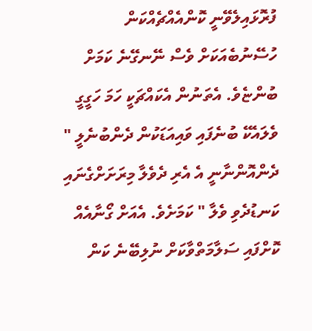ފުރޮޅައިލެވޭނީ ކޮންއެއްޗެއްކަން ހުސޭނުބެއަކަށް ވެސް ނޭނގޭނެ ކަމަށް ބުންޏެވެ. އެތަނުން އެކައްޗަކީ ހަމަ ހަގީގީ ވެލައެކޭ ބުނެފައި ވައިއަޑަކުން ދެންބުނެލީ " ދެންއޮންނާނީ އެ އެރި ދެވެލާ މިރަށަށްގެނައި ކަނޑުދެވި ވެލާ " ކަމަށެވެ. އެއަށް ގޯނާއެއް ކޮށްފައި ސަލާމަތްވާކަށް ނުލިބޭނެ ކަން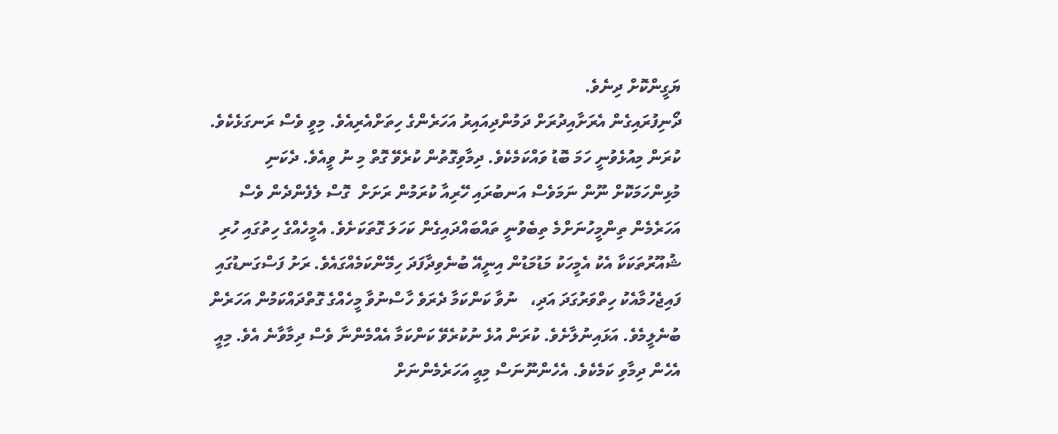ޔަގީންކޮށް ދިނެވެ.
ދޯނިފުރައިގެން އެރަށާއިދުރަށް ދަމުންދިއައިރު އަހަރެންގެ ހިތަށްއެރިއެވެ. މިވީ ވެސް ރަނގަޅެކެވެ. ކުރަން މިއުޅެވުނީ ހަމަ ބޮޑު ވައްކަމެކެވެ. ދިމާވިގޮތުން ކުރެވޭ ގޮތް މި ނު ވީއެވެ. ދެކަނި މުޅިންހަމަކޮށް ނޫން ނަމަވެސް އަނބުރައި ހޭރިއާ ކުރަމުން ރަށަށް  ގޮސް ލެފެންދެން ވެސް އަހަރެމެން ތިންމީހުނަށްމެ ތިބެވުނީ ތައްބައްދައިގެން ކަހަލަ ގޮތަކަށެވެ. އެމީހެއްގެ ހިތުގައި ހުރި ޝުއޫރުތަކަކާ އެކު އެމީހަކު މަޑުމަޑުން އިނީއޭ ބުނެވިދާފަދަ ހިމޭންކަމެއްގައެވެ. ރަށު ފަސްގަނޑުގައި ފައިޖެހުމާއެކު ހިތްވަރުގަދަ އަދި،   ނުވާ ކަންކަމާ ދެރަވެ ހާސްނުވާ މީހެއްގެ ގޮތްދައްކަމުން އަހަރެން ބުނެލީމެވެ. އަޅައިނުލާށެވެ. ކުރަން އުޅެ ނުކުރެވޭ ކަންކަމާ އެއްމެންނާ ވެސް ދިމާވާނެ އެވެ. މިއީ އެހެން ދިމާވި ކަމެކެވެ. އެހެންނޫނަސް މިއީ އަހަރެމެންނަށް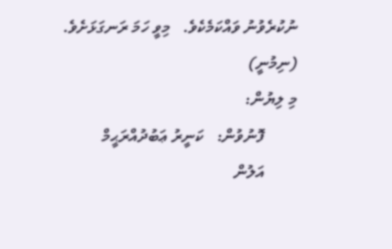ނުކުރެވުނު ވައްކަމެކެވެ.   މިވީ ހަމަ ރަނގަޅަށެވެ.
(ނިމުނީ)
މި ލިޔުން:
        ފޮނުވުން:   ކަނީރު ޢަބުދުއްރަޙީމް
        އަލުން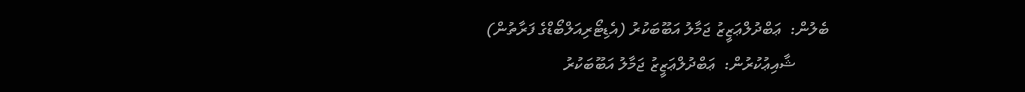ބެލުން:  ޢަބްދުލްޢަޒީޒު ޖަމާލު އަބޫބަކުރު (އެޑިޓޯރިއަލްބޯޑްގެ ފަރާތުން)
        ޝާއިޢުކުރުން:  ޢަބްދުލްޢަޒީޒު ޖަމާލު އަބޫބަކުރު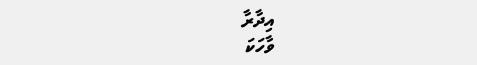އިދާރާ
ވާހަކަ